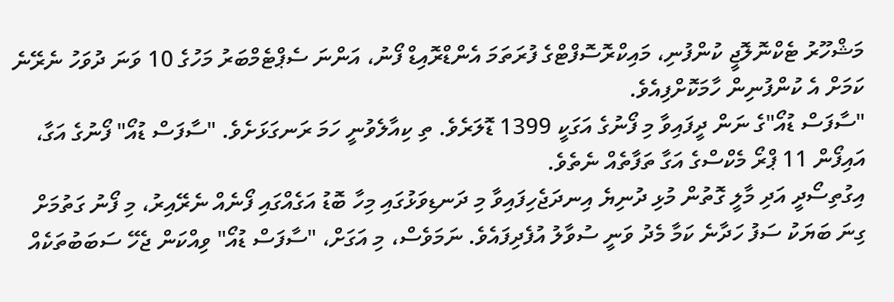މަޝްހޫރު ޓެކްނޮލޮޖީ ކުންފުނި، މައިކްރޮސޮފްޓްގެ ފުރަތަމަ އެންޑްރޮއިޑް ފޯނު، އަންނަ ސެޕްޓެމްބަރު މަހުގެ 10 ވަނަ ދުވަހު ނެރޭނެ ކަމަށް އެ ކުންފުނިން ހާމަކޮށްފިއެވެ.
"ސާފަސް ޑުއޯ"ގެ ނަން ދީފައިވާ މި ފޯނުގެ އަގަކީ 1399 ޑޮލަރެވެ. ތި ކިއާލެވުނީ ހަމަ ރަނގަޅަށެވެ. "ސާފަސް ޑުއޯ" ފޯނުގެ އަގާ، އައިފޯން 11 ޕްރޯ މެކްސްގެ އަގާ ތަފާތެއް ނެތެވެ.
އިގުތިސޯދީ އަދި މާލީ ގޮތުން މުޅި ދުނިޔެ އިނދަޖެހިފައިވާ މި ދަނޑިވަޅުގައި މިހާ ބޮޑު އަގެއްގައި ފޯނެއް ނެރޭއިރު، މި ފޯނު ގަތުމަށް ގިނަ ބަޔަކު ސަފު ހަދާނެ ކަމާ މެދު ވަނީ ސުވާލު އުފެދިފައެވެ. ނަމަވެސް، މި އަގަށް، "ސާފަސް ޑުއޯ" ވިއްކަން ޖެހޭ ސަބަބުތަކެއް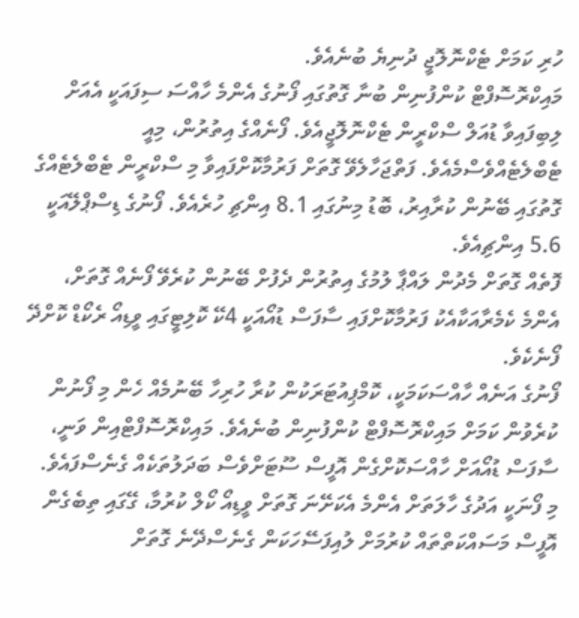ހުރި ކަމަށް ޓެކްނޮލޮޖީ ދުނިޔެ ބުނެއެވެ.
މައިކްރޮސޮފްޓް ކުންފުނިން ބުނާ ގޮތުގައި ފޯނުގެ އެންމެ ހާއްސަ ސިފައަކީ އެއަށް ލިބިފައިވާ ޑުއަލް ސްކްރީން ޓެކްނޮލޮޖީއެވެ. ފޯނެއްގެ އިތުރުން، މިއީ ޓެބްލެޓެއްވެސްމެއެވެ. ފަތްޖަހާލެވޭ ގޮތަށް ފަރުމާކޮށްފައިވާ މި ސްކްރީން ޓެބްލެޓެއްގެ ގޮތުގައި ބޭނުން ކުރާއިރު، ބޮޑު މިނުގައި 8.1 އިންޗި ހުރެއެވެ. ފޯނުގެ ޑިސްޕްލޭއަކީ 5.6 އިންޗިއެވެ.
ފޮތެއް ގޮތަށް މެދުން ލައްޕާ ލުމުގެ އިތުރުން ދެފުށް ބޭނުން ކުރެވޭ ފޯނެއް ގޮތަށް، އެންމެ ކެމެރާއަކާއެކު ފަރުމާކޮށްފައި ސާފަސް ޑުއޯއަކީ 4ކޭ ކޮލިޓީގައި ވީޑިއޯ ރެކޯޑް ކޮށްދޭ ފޯނެކެވެ.
ފޯނުގެ އަނެއް ހާއްސަކަމަކީ، ކޮމްޕިއުޓަރަކުން ކުރާ ހުރިހާ ބޭނުމެއް ހެން މި ފޯނުން ކުރެވުން ކަމަށް މައިކްރޮސޮފްޓް ކުންފުނިން ބުނެއެވެ. މައިކްރޮސޮފްޓްއިން ވަނީ، ސާފަސް ޑުއޯއަށް ހާއްސަކޮށްގެން އޮފީސް ސޫޓަށްވެސް ބަދަލުތަކެއް ގެނެސްފައެވެ. މި ފޯނަކީ އަދުގެ ހާލަތަށް އެންމެ އެކަށޭނަ ގޮތަށް ވީޑިއޯ ކޯލް ކުރުމާ، ގޭގައި ތިބެގެން އޮފީސް މަސައްކަތްތައް ކުރުމަށް ލުއިފަސޭހަކަން ގެނެސްދޭނެ ގޮތަށް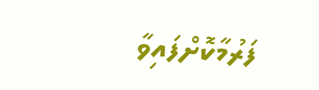ފަރުމާކޮށްފައިވާ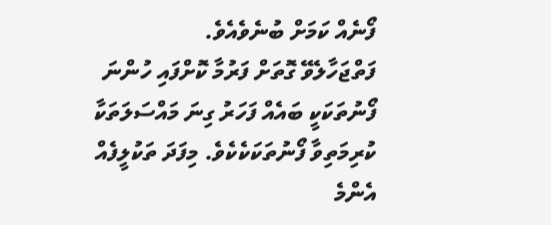ފޯނެއް ކަމަށް ބުނެވެއެވެ.
ފަތްޖަހާލެވޭ ގޮތަށް ފަރުމާ ކޮށްފައި ހުންނަ ފޯނުތަކަކީ ބައެއް ފަހަރު ގިނަ މައްސަލަތަކާ ކުރިމަތިވާ ފޯނުތަކަކެކެވެ. މިފަދަ ތަކުލީފެއް އެންމެ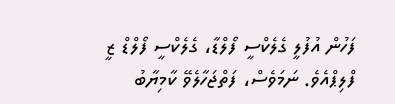ފަހުން އުފުލީ ގެލެކްސީ ފޯލްޑާ، ގެލެކްސީ ފޯލްޑް ޒީ ފްލިޕްއެވެ. ނަމަވެސް، ފަތްޖަހާލެވޭ ކާމިޔާބު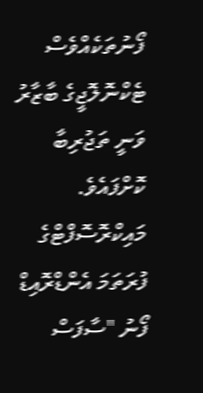ފޯނުތަކެއްވެސް ޓެކްނޮލޮޖީގެ ބާޒާރު ވަނީ ތަޖުރިބާ ކޮށްފައެވެ.
މައިކްރޮސޮފްޓްގެ ފުރަތަމަ އެންޑްރޮއިޑް ފޯނު "ސާފަސް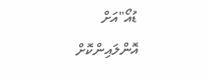ޑުއޯ"އަށް އޮންލައިންކޮށް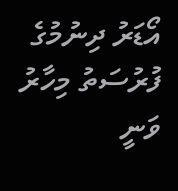އޯޑަރު ދިނުމުގެ ފުރުސަތު މިހާރު ވަނީ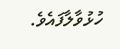ހުޅުވާލާފައެވެ.